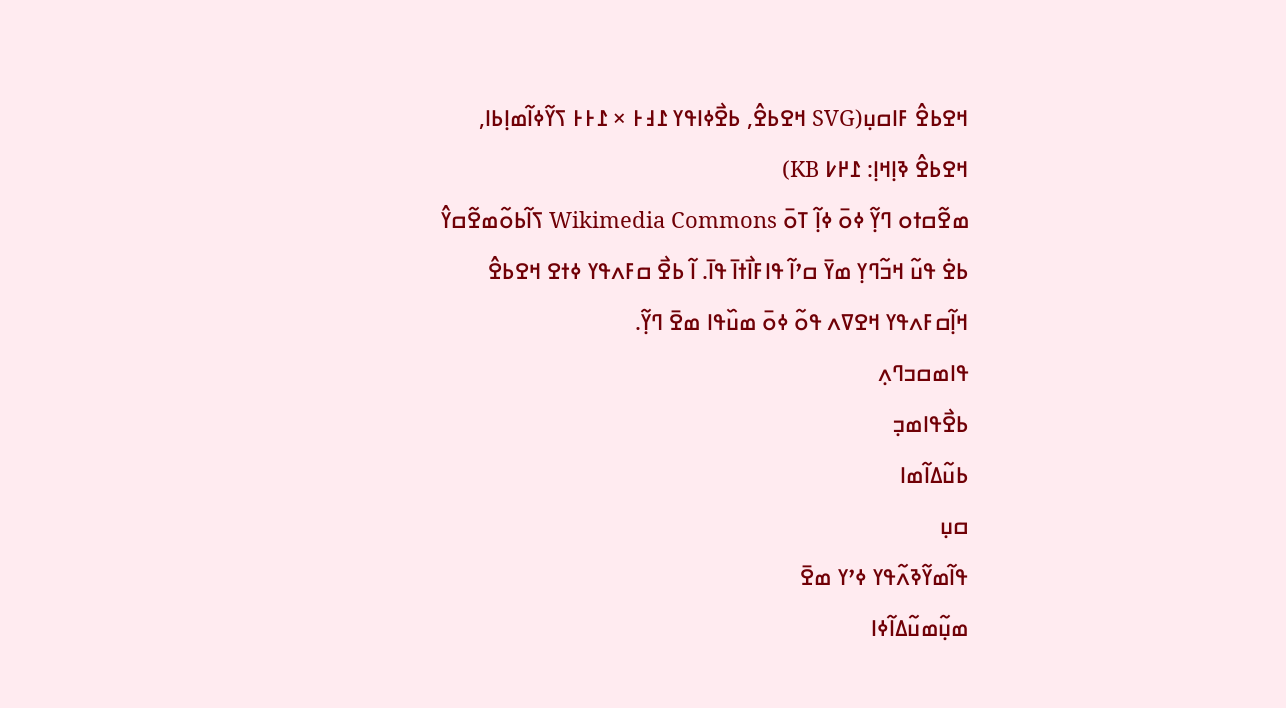ߞߐߕߐ߮ ߓߊߛߎ߲(SVG ߞߐߕߐ߮, ߕߐ߯ߦߊߟߌ ߁߃߅ × ߁߅߅ ߖߌ߬ߦߊ߬ߘߊ߲ߕߊ, ߞߐߕߐ߮ ߢߊ߲ߞߊ߲: ߁߂߇ KB)
ߘߐ߬ߛߙߋ ߣߌ߲߬ ߦߋ߫ ߦߊ߲߬ ߠߋ߫ Wikimedia Commons ߖߊ߬ߕߋ߬ߘߐ߬ߛߌ߮ ߕߐ߭ ߟߎ߬ ߞߏ߬ߣߌ߲ ߘߌ߫ ߛߴߊ߬ ߟߊߓߊ߯ߙߊ߫ ߟߊ߫. ߊ߬ ߕߐ߯ ߛߓߍߟߌ ߦߙߐ ߞߐߕߐ߮ ߞߊ߲߬ߛߓߍߟߌ ߞߐߜߍ ߟߋ߬ ߦߋ߫ ߘߎ߰ߟߊ ߘߐ߫ ߣߌ߲߬.
ߟߊߘߛߏߣߍ߲
ߕߐ߯ߟߊߘߏ߲
ߕߎ߬ߡߊ߬ߘߊ
ߛߎ߲
ߟߊ߬ߘߌ߬ߢߍ߬ߟߌ ߦߴߌ ߘߐ߫
ߘߎ߲߬ߘߎ߬ߡߊ߬ߦߊ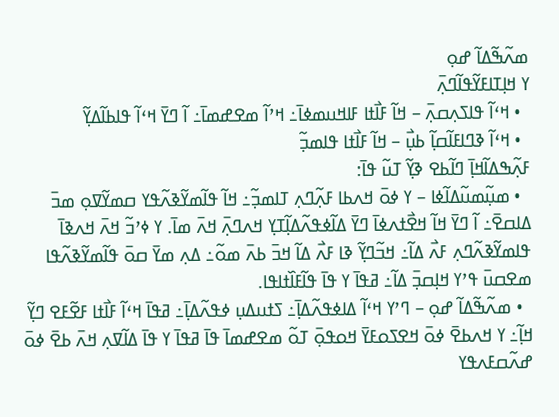ߘߍ߬ߒ߬ߡߊ߬ ߝߋ߲
ߌ ߞߊ߲ߠߊߓߌ߬ߟߊ߬ߣߍ߲߫
  • ߞߵߊ߬ ߟߊߖߍ߲ߛߍ߲߫ – ߞߊ߬ ߓߊ߯ߙߊ ߓߊߞߎߘߦߊ߫߸ ߞߴߊ߬ ߘߐߝߘߊ߫߸ ߊ߬ ߣߌ߫ ߞߵߊ߬ ߟߊߕߊ߬ߡߌ߲߬
  • ߞߵߊ߬ ߢߣߊߓߊ߬ߛߊ߲߬ ߕߎ߲߯ – ߞߊ߬ ߓߊ߯ߙߊ ߟߊߘߏ߲߬
ߓߍ߲߬ߒߡߊ߬ߞߊ߲߫ ߣߊ߬ߕߐ ߢߌ߲߬ ߠߎ߬ ߟߊ߫:
  • ߘߎ߲߬ߘߎ߬ߡߊ߬ߦߊ – ߌ ߦߋ߫ ߞߍߕߊ ߓߍ߲߬ߣߍ߲ ߠߊߘߏ߲߬߸ ߞߊ߬ ߟߊ߬ߘߌ߬ߢߍ߬ߟߌ ߛߘߌ߬ߜߋ߲ ߘߏ߫ ߡߊߛߐ߫߸ ߊ߬ ߣߌ߫ ߞߊ߬ ߞߐ߯ߙߍߦߊ߫ ߣߌ߫ ߡߊ߬ߦߟߍ߬ߡߊ߲߬ߠߌ߲ ߞߍߣߍ߲߫ ߞߍ߫ ߘߊ߫. ߌ ߦߴߏ߬ ߞߍ߫ ߞߍߢߊ߫ ߟߊߘߌ߬ߢߍ߬ߣߍ߲ ߓߍ߯ ߡߊ߬߸ ߞߏ߬ߣߌ߲߬ ߢߊ ߓߍ߯ ߡߊ߬ ߞߏ߫ ߕߍ߫ ߘߋ߬߸ ߡߍ߲ ߘߌ߫ ߛߋ߫ ߟߊ߬ߘߌ߬ߢߍ߬ߟߊ ߘߐߛߎ߫ ߟߴߌ ߞߊ߲ߛߏ߲߫ ߡߊ߬߸ ߥߟߊ߫ ߌ ߟߊ߫ ߟߊ߬ߓߊ߰ߙߊߟߊ.
  • ߘߍ߬ߒ߬ߡߊ߬ ߝߋ߲ – ߣߴߌ ߞߵߊ߬ ߡߊߦߟߍ߬ߡߊ߲߫߸ ߖߙߎߡߎ߲ ߦߟߍ߬ߡߊ߲߫߸ ߥߟߊ߫ ߞߵߊ߬ ߓߊ߯ߙߊ ߓߐ߬ߓߐ ߣߌ߲߬ ߞߊ߲߬߸ ߌ ߞߍߕߐ߫ ߦߋ߫ ߞߐߖߋߓߌ߫ ߞߋߟߋ߲߫ ߠߋ߬ ߘߐߝߘߊ߫ ߟߊ߫ ߥߟߊ߫ ߌ ߟߊ߫ ߡߊ߬ߜߍ߲ ߞߍ߫ ߕߐ߫ ߦߋ߫
ߝߍ߬ߛߓߍߟߌ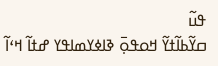ߟߎ߬
ߛߌ߬ߕߊ߬ߙߌ߬ ߞߋߟߋ߲߫ ߢߊߦߌߘߊߟߌ ߝߙߊ߬ ߞߵߊ߬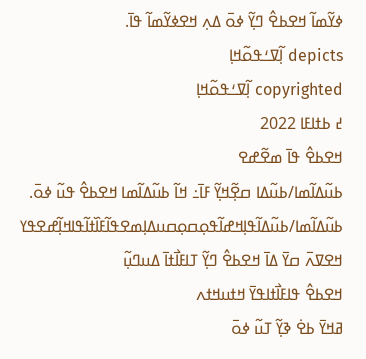ߦߌ߬ߘߊ߬ ߞߐߕߐ߮ ߣߌ߲߬ ߦߋ߫ ߡߍ߲ ߞߐߦߌ߬ߘߊ߬ ߟߊ߫.
depicts ߊ߲߬ߜߑߟߋ߬ߞߊ߲
copyrighted ߊ߲߬ߜߑߟߋ߬ߞߊ߲
߄ ߕߙߊߓߊ 2022
ߞߐߕߐ߮ ߟߊ߫ ߘߐ߬ߝߐ
ߕߎ߬ߡߊ߬ߘߊ/ߕߎ߬ߡߊ ߛߐ߲߬ߞߌ߲߬ ߓߊ߫߸ ߞߊ߬ ߕߎ߬ߡߊ߬ߘߊ ߞߐߕߐ߮ ߟߎ߬ ߦߋ߫.
ߕߎ߬ߡߊ߬ߘߊ/ߕߎ߬ߡߊ߬ߟߊ߲ߞߝߊ߬ߟߋ߲ߛߋ߲ߛߎߡߊ߲ߘߐߟߊ߬ߓߊ߰ߙߊ߬ߟߊߞߊ߲߬ߝߐߟߌ
ߞߐߜߍ߫ ߛߌ߫ ߡߊ߫ ߞߐߕߐ߮ ߣߌ߲߬ ߠߊߓߊ߯ߙߊ߫ ߡߎߣߎ߲߬
ߞߐߕߐ߮ ߟߊߓߊ߯ߙߊߟߌ߫ ߞߙߎߞߙߍ
ߥߞߌ߫ ߕߐ߭ ߢߌ߲߬ ߠߎ߬ ߦߋ߫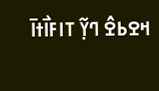ߞߐߕߐ߮ ߣߌ߲߬ ߠߊߓߊ߯ߙߊ߫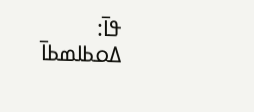ߟߊ߫:
ߡߋߕߊߘߕߊ߫